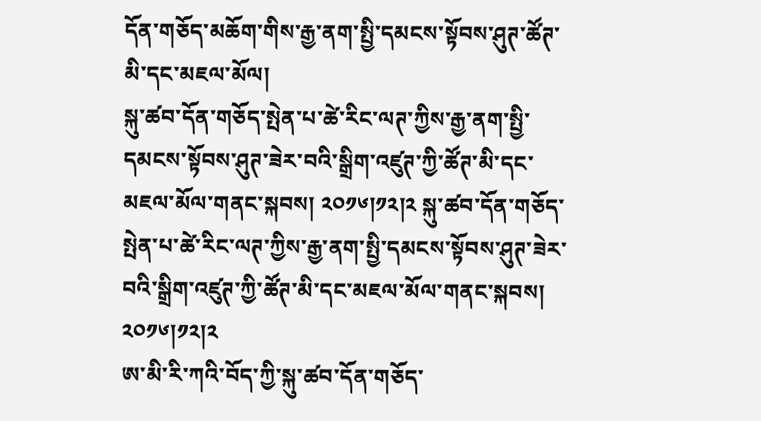དོན་གཅོད་མཆོག་གིས་རྒྱ་ནག་སྤྱི་དམངས་སྟོབས་ཤུཊ་ཚོཊ་མི་དང་མཇལ་མོལ།
སྐུ་ཚབ་དོན་གཅོད་སྤེན་པ་ཚེ་རིང་ལཊ་ཀྱིས་རྒྱ་ནག་སྤྱི་དམངས་སྟོབས་ཤུཊ་ཟེར་བའི་སྒྲིག་འཛུཊ་ཀྱི་ཚོཊ་མི་དང་མཇལ་མོལ་གནང་སྐབས། ༢༠༡༦།༡༢།༢ སྐུ་ཚབ་དོན་གཅོད་སྤེན་པ་ཚེ་རིང་ལཊ་ཀྱིས་རྒྱ་ནག་སྤྱི་དམངས་སྟོབས་ཤུཊ་ཟེར་བའི་སྒྲིག་འཛུཊ་ཀྱི་ཚོཊ་མི་དང་མཇལ་མོལ་གནང་སྐབས། ༢༠༡༦།༡༢།༢
ཨ་མི་རི་ཀའི་བོད་ཀྱི་སྐུ་ཚབ་དོན་གཅོད་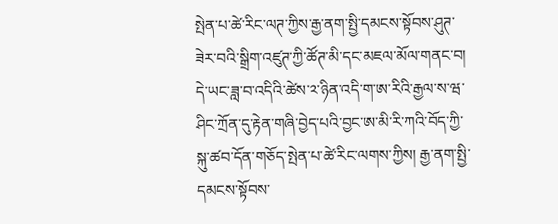སྤེན་པ་ཚེ་རིང་ལཊ་ཀྱིས་རྒྱ་ནག་སྤྱི་དམངས་སྟོབས་ཤུཊ་ཟེར་བའི་སྒྲིག་འཛུཊ་ཀྱི་ཚོཊ་མི་དང་མཇལ་མོལ་གནང་བ།
དེ་ཡང་ཟླ་བ་འདིའི་ཚེས་༢་ཉིན་འདི་ག་ཨ་རིའི་རྒྱལ་ས་ཝ་ཤིང་ཀྲོན་དུ་རྟེན་གཞི་བྱེད་པའི་བྱང་ཨ་མི་རི་ཀའི་བོད་ཀྱི་སྐུ་ཚབ་དོན་གཅོད་སྤེན་པ་ཚེ་རིང་ལགས་ཀྱིས། རྒྱ་ནག་སྤྱི་དམངས་སྟོབས་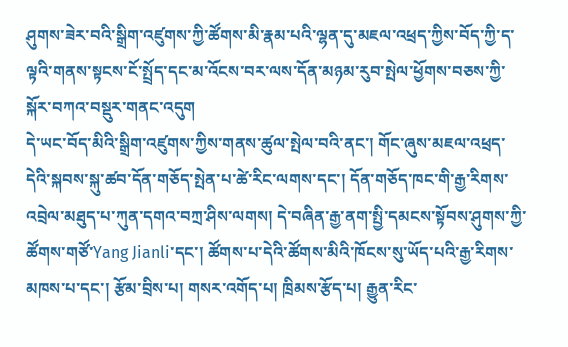ཤུགས་ཟེར་བའི་སྒྲིག་འཛུགས་ཀྱི་ཚོགས་མི་རྣམ་པའི་ལྷན་དུ་མཇལ་འཕྲད་ཀྱིས་བོད་ཀྱི་ད་ལྟའི་གནས་སྟངས་ངོ་སྤྲོད་དང་མ་འོངས་བར་ལས་དོན་མཉམ་རུབ་སྤེལ་ཕྱོགས་བཅས་ཀྱི་སྐོར་བཀའ་བསྡུར་གནང་འདུག
དེ་ཡང་བོད་མིའི་སྒྲིག་འཛུགས་ཀྱིས་གནས་ཚུལ་སྤེལ་བའི་ནང་། གོང་ཞུས་མཇལ་འཕྲད་དེའི་སྐབས་སྐུ་ཚབ་དོན་གཅོད་སྤེན་པ་ཚེ་རིང་ལགས་དང་། དོན་གཅོད་ཁང་གི་རྒྱ་རིགས་འབྲེལ་མཐུད་པ་ཀུན་དགའ་བཀྲ་ཤིས་ལགས། དེ་བཞིན་རྒྱ་ནག་སྤྱི་དམངས་སྟོབས་ཤུགས་ཀྱི་ཚོགས་གཙོ་Yang Jianli་དང་། ཚོགས་པ་དེའི་ཚོགས་མིའི་ཁོངས་སུ་ཡོད་པའི་རྒྱ་རིགས་མཁས་པ་དང་། རྩོམ་བྲིས་པ། གསར་འགོད་པ། ཁྲིམས་རྩོད་པ། རྒྱུན་རིང་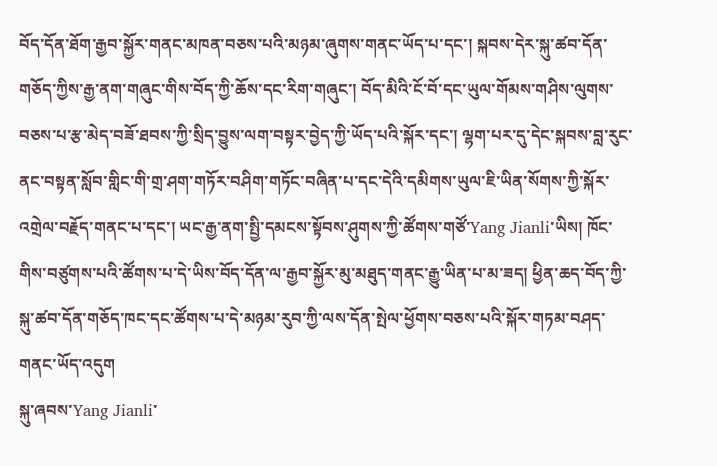བོད་དོན་ཐོག་རྒྱབ་སྐྱོར་གནང་མཁན་བཅས་པའི་མཉམ་ཞུགས་གནང་ཡོད་པ་དང་། སྐབས་དེར་སྐུ་ཚབ་དོན་གཅོད་ཀྱིས་རྒྱ་ནག་གཞུང་གིས་བོད་ཀྱི་ཆོས་དང་རིག་གཞུང་། བོད་མིའི་ངོ་བོ་དང་ཡུལ་གོམས་གཤིས་ལུགས་བཅས་པ་རྩ་མེད་བཟོ་ཐབས་ཀྱི་སྲིད་བྱུས་ལག་བསྟར་བྱེད་ཀྱི་ཡོད་པའི་སྐོར་དང་། ལྷག་པར་དུ་དེང་སྐབས་བླ་རུང་ནང་བསྟན་སློབ་གླིང་གི་གྲ་ཤག་གཏོར་བཤིག་གཏོང་བཞིན་པ་དང་དེའི་དམིགས་ཡུལ་ཇི་ཡིན་སོགས་ཀྱི་སྐོར་འགྲེལ་བརྗོད་གནང་པ་དང་། ཡང་རྒྱ་ནག་སྤྱི་དམངས་སྟོབས་ཤུགས་ཀྱི་ཚོགས་གཙོ་Yang Jianli་ཡིས། ཁོང་གིས་བཙུགས་པའི་ཚོགས་པ་དེ་ཡིས་བོད་དོན་ལ་རྒྱབ་སྐྱོར་མུ་མཐུད་གནང་རྒྱུ་ཡིན་པ་མ་ཟད། ཕྱིན་ཆད་བོད་ཀྱི་སྐུ་ཚབ་དོན་གཅོད་ཁང་དང་ཚོགས་པ་དེ་མཉམ་རུབ་ཀྱི་ལས་དོན་སྤེལ་ཕྱོགས་བཅས་པའི་སྐོར་གཏམ་བཤད་གནང་ཡོད་འདུག
སྐུ་ཞབས་Yang Jianli་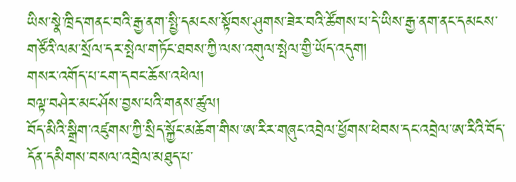ཡིས་སྣེ་ཁྲིད་གནང་བའི་རྒྱ་ནག་སྤྱི་དམངས་སྟོབས་ཤུགས་ཟེར་བའི་ཚོགས་པ་དེ་ཡིས་རྒྱ་ནག་ནང་དམངས་གཙོའི་ལམ་སྲོལ་དར་སྤེལ་གཏོང་ཐབས་ཀྱི་ལས་འགུལ་སྤེལ་གྱི་ཡོད་འདུག།
གསར་འགོད་པ་ངག་དབང་ཆོས་འཕེལ།
བལྟ་བཤེར་མང་ཤོས་བྱས་པའི་གནས་ཚུལ།
བོད་མིའི་སྒྲིག་འཛུགས་ཀྱི་སྲིད་སྐྱོང་མཆོག་གིས་ཨ་རིར་གཞུང་འབྲེལ་ཕྱོགས་ཕེབས་དང་འབྲེལ་ཨ་རིའི་བོད་དོན་དམིགས་བསལ་འབྲེལ་མཐུད་པ་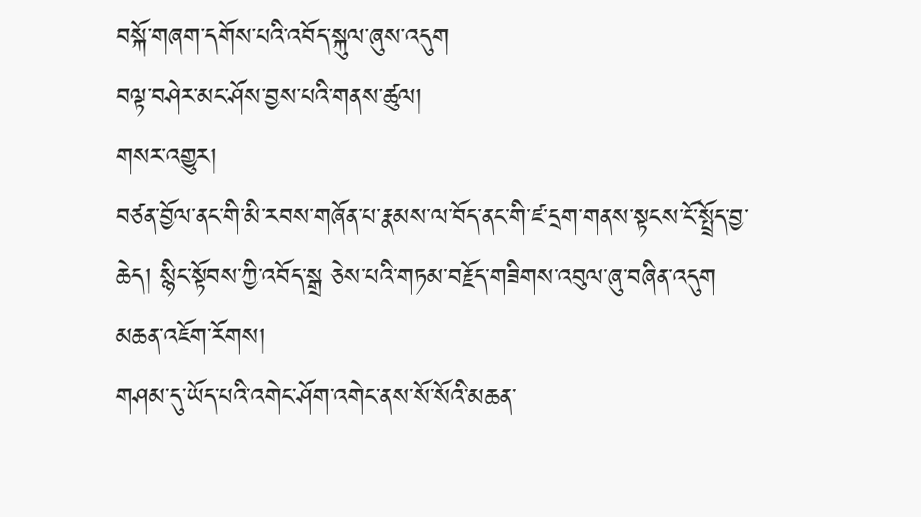བསྐོ་གཞག་དགོས་པའི་འབོད་སྐུལ་ཞུས་འདུག
བལྟ་བཤེར་མང་ཤོས་བྱས་པའི་གནས་ཚུལ།
གསར་འགྱུར།
བཙན་བྱོལ་ནང་གི་མི་རབས་གཞོན་པ་རྣམས་ལ་བོད་ནང་གི་ཛ་དྲག་གནས་སྟངས་ངོ་སྤྲོད་བྱ་ཆེད། སྙིང་སྟོབས་ཀྱི་འབོད་སྒྲ ཅེས་པའི་གཏམ་བརྗོད་གཟིགས་འབུལ་ཞུ་བཞིན་འདུག
མཆན་འཇོག་རོགས།
གཤམ་དུ་ཡོད་པའི་འགེང་ཤོག་འགེང་ནས་སོ་སོའི་མཆན་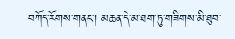བཀོད་རོགས་གནང་། མཆན་དེ་མ་ཐག་ཏུ་གཟིགས་མི་ཐུབ་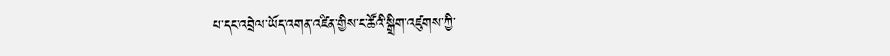པ་དང་འབྲེལ་ཡོད་འགན་འཛིན་གྱིས་ང་ཚོའི་སྒྲིག་འཛུགས་ཀྱི་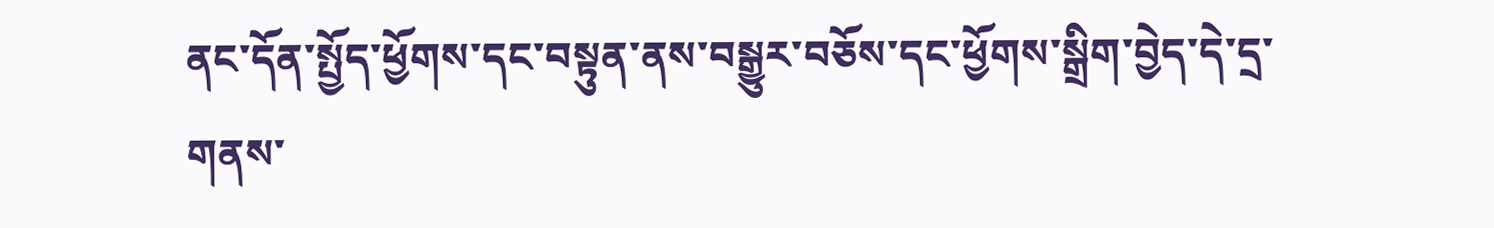ནང་དོན་སྤྱོད་ཕྱོགས་དང་བསྟུན་ནས་བསྒྱུར་བཅོས་དང་ཕྱོགས་སྒྲིག་བྱེད་དེ་དྲ་གནས་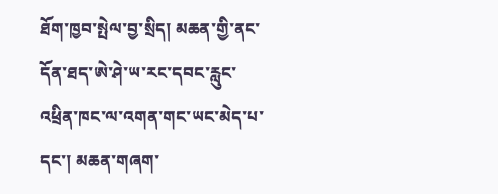ཐོག་ཁྱབ་སྤེལ་བྱ་སྲིད། མཆན་གྱི་ནང་དོན་ཐད་ཨེ་ཤེ་ཡ་རང་དབང་རླུང་འཕྲིན་ཁང་ལ་འགན་གང་ཡང་མེད་པ་དང་། མཆན་གཞག་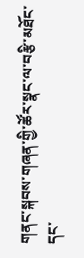གནང་སྐབས་གཞན་གྱི་ཚོར་སྣང་ལ་བརྩི་མཐོང་དང་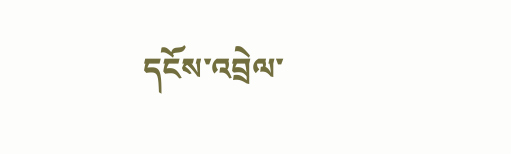དངོས་འབྲེལ་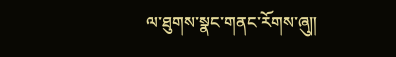ལ་ཐུགས་སྣང་གནང་རོགས་ཞུ༎